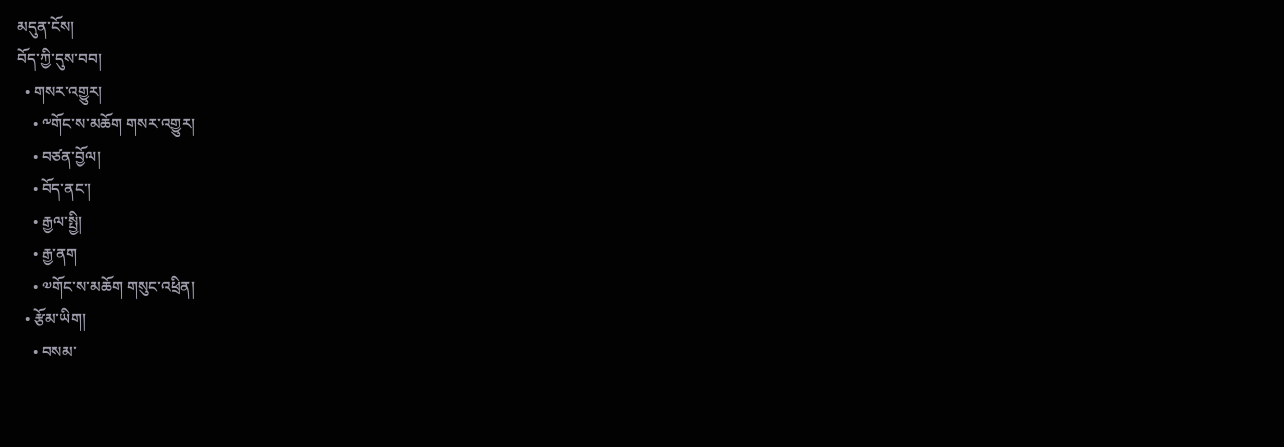མདུན་ངོས།
བོད་ཀྱི་དུས་བབ།
  • གསར་འགྱུར།
    • ༸གོང་ས་མཆོག གསར་འགྱུར།
    • བཙན་བྱོལ།
    • བོད་ནང་།
    • རྒྱལ་སྤྱི།
    • རྒྱ་ནག
    • ༧གོང་ས་མཆོག གསུང་འཕྲིན།
  • རྩོམ་ཡིག།
    • བསམ་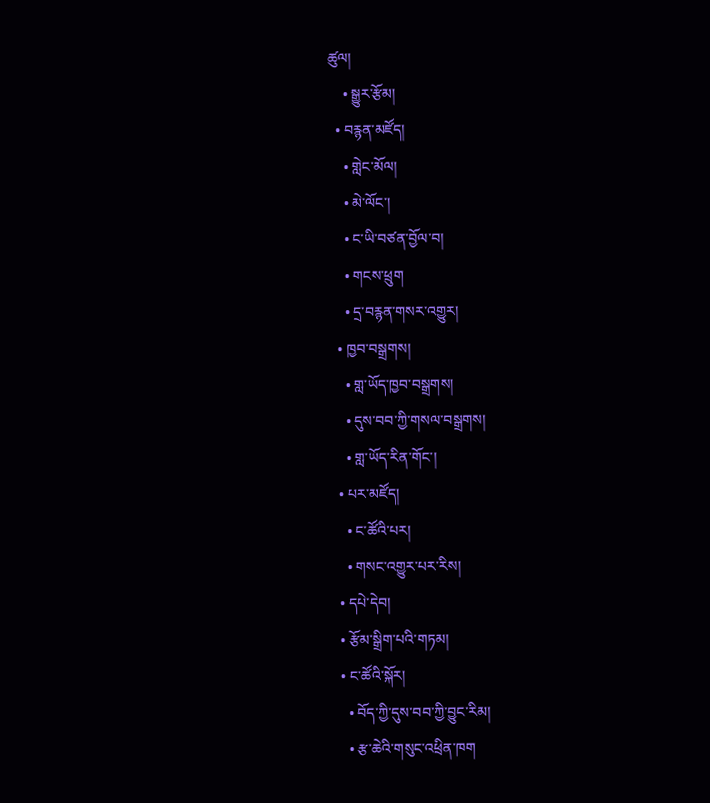ཚུལ།
    • སྒྱུར་རྩོམ།
  • བརྙན་མཛོད།
    • གླེང་མོལ།
    • མེ་ལོང་།
    • ང་ཡི་བཙན་བྱོལ་བ།
    • གངས་ཕྲུག
    • དྲ་བརྙན་གསར་འགྱུར།
  • ཁྱབ་བསྒྲགས།
    • གླ་ཡོད་ཁྱབ་བསྒྲགས།
    • དུས་བབ་ཀྱི་གསལ་བསྒྲགས།
    • གླ་ཡོད་རིན་གོང་།
  • པར་མཛོད།
    • ང་ཚོའི་པར།
    • གསང་འགྱུར་པར་རིས།
  • དཔེ་དེབ།
  • རྩོམ་སྒྲིག་པའི་གཏམ།
  • ང་ཚོའི་སྐོར།
    • བོད་ཀྱི་དུས་བབ་ཀྱི་བྱུང་རིམ།
    • རྩ་ཆེའི་གསུང་འཕྲིན་ཁག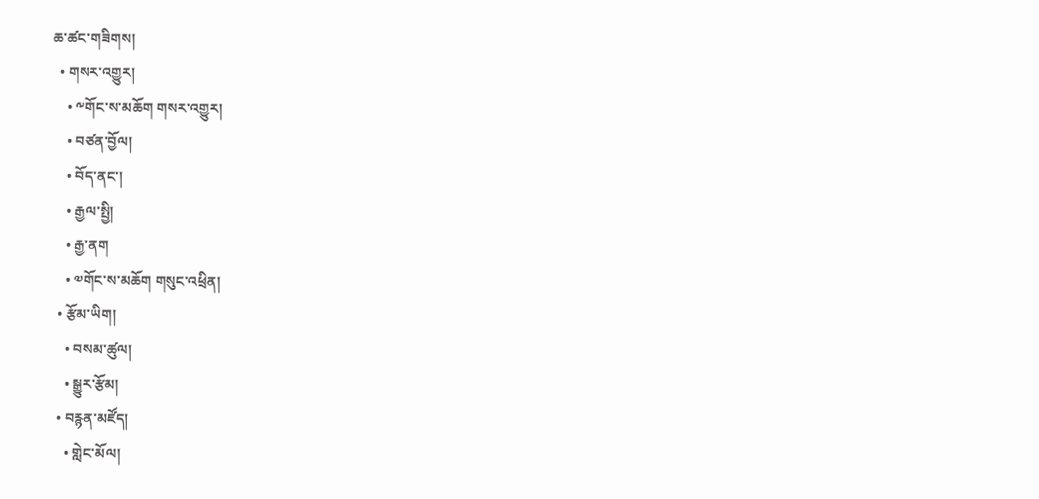ཆ་ཚང་གཟིགས།
  • གསར་འགྱུར།
    • ༸གོང་ས་མཆོག གསར་འགྱུར།
    • བཙན་བྱོལ།
    • བོད་ནང་།
    • རྒྱལ་སྤྱི།
    • རྒྱ་ནག
    • ༧གོང་ས་མཆོག གསུང་འཕྲིན།
  • རྩོམ་ཡིག།
    • བསམ་ཚུལ།
    • སྒྱུར་རྩོམ།
  • བརྙན་མཛོད།
    • གླེང་མོལ།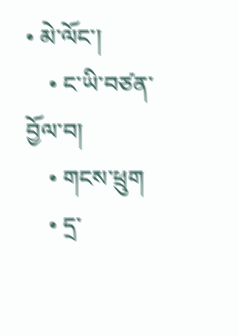• མེ་ལོང་།
    • ང་ཡི་བཙན་བྱོལ་བ།
    • གངས་ཕྲུག
    • དྲ་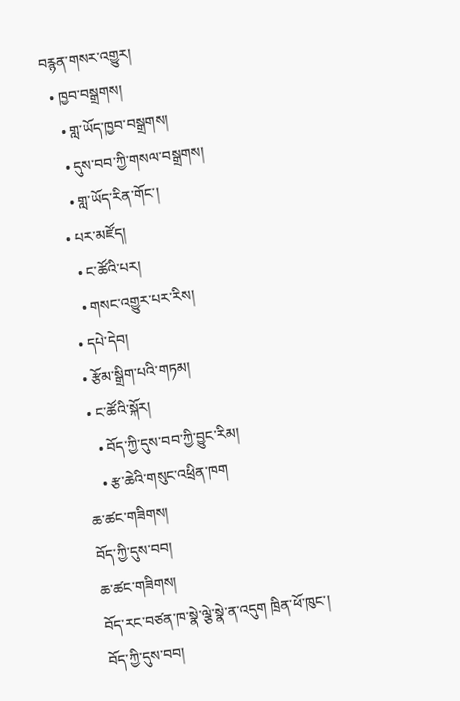བརྙན་གསར་འགྱུར།
  • ཁྱབ་བསྒྲགས།
    • གླ་ཡོད་ཁྱབ་བསྒྲགས།
    • དུས་བབ་ཀྱི་གསལ་བསྒྲགས།
    • གླ་ཡོད་རིན་གོང་།
  • པར་མཛོད།
    • ང་ཚོའི་པར།
    • གསང་འགྱུར་པར་རིས།
  • དཔེ་དེབ།
  • རྩོམ་སྒྲིག་པའི་གཏམ།
  • ང་ཚོའི་སྐོར།
    • བོད་ཀྱི་དུས་བབ་ཀྱི་བྱུང་རིམ།
    • རྩ་ཆེའི་གསུང་འཕྲིན་ཁག
ཆ་ཚང་གཟིགས།
བོད་ཀྱི་དུས་བབ།
ཆ་ཚང་གཟིགས།
བོད་རང་བཙན་ཁ་སྣེ་ལྕེ་སྣེ་ན་འདུག ཁྲིན་ཕོ་ཁུང་།
བོད་ཀྱི་དུས་བབ།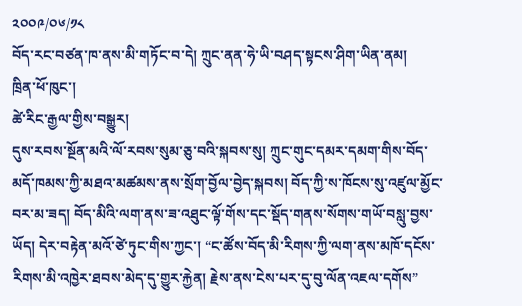༢༠༠༩/༠༦/༡༨
བོད་རང་བཙན་ཁ་ནས་མི་གཏོང་བ་དེ། ཀྲུང་ནན་ཧེ་ཡི་བཤད་སྟངས་ཤིག་ཡིན་ནམ།
ཁྲིན་ཕོ་ཁུང་།
ཚེ་རིང་རྒྱལ་གྱིས་བསྒྱུར།
དུས་རབས་སྔོན་མའི་ལོ་རབས་སུམ་ཅུ་བའི་སྐབས་སུ། ཀྲུང་གུང་དམར་དམག་གིས་བོད་མདོ་ཁམས་ཀྱི་མཐའ་མཚམས་ནས་སྲོག་བྱོལ་བྱེད་སྐབས། བོད་ཀྱི་ས་ཁོངས་སུ་འཛུལ་མྱོང་བར་མ་ཟད། བོད་མིའི་ལག་ནས་ཟ་འཐུང་ལྟོ་གོས་དང་སྡོད་གནས་སོགས་གཡོ་བསླུ་བྱས་ཡོད། དེར་བརྟེན་མའོ་ཙེ་ཏུང་གིས་ཀྱང་། “ང་ཚོས་བོད་མི་རིགས་ཀྱི་ལག་ནས་མཁོ་དངོས་རིགས་མི་འཁྱེར་ཐབས་མེད་དུ་གྱུར་རྐྱེན། རྗེས་ནས་ངེས་པར་དུ་བུ་ལོན་འཇལ་དགོས”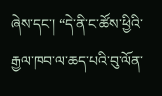ཞེས་དང་། “དེ་ནི་ང་ཚོས་ཕྱིའི་རྒྱལ་ཁབ་ལ་ཆད་པའི་བུ་ལོན་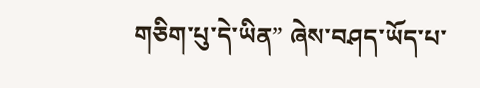གཅིག་པུ་དེ་ཡིན” ཞེས་བཤད་ཡོད་པ་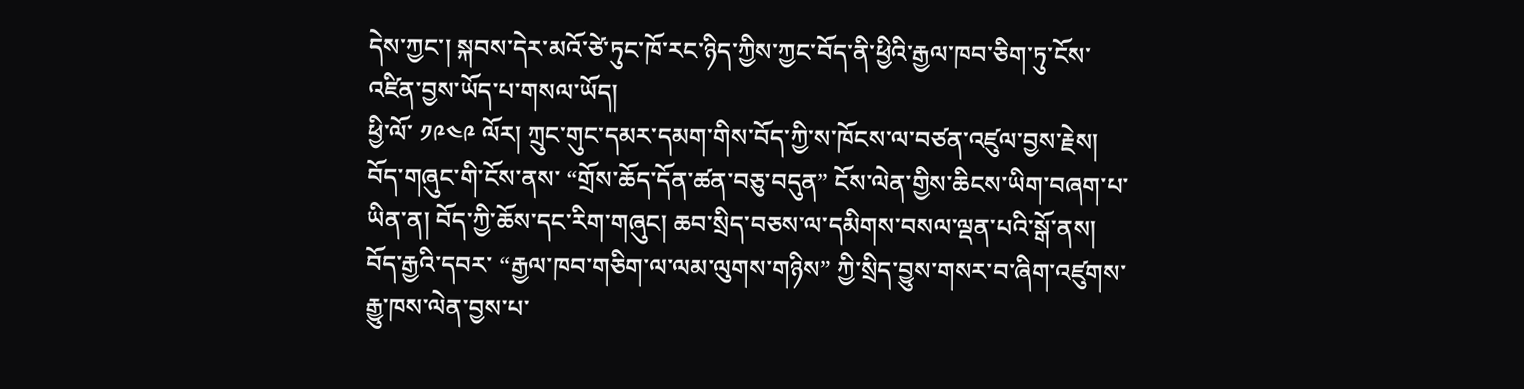དེས་ཀྱང་། སྐབས་དེར་མའོ་ཙེ་ཏུང་ཁོ་རང་ཉིད་ཀྱིས་ཀྱང་བོད་ནི་ཕྱིའི་རྒྱལ་ཁབ་ཅིག་ཏུ་ངོས་འཛིན་བྱས་ཡོད་པ་གསལ་ཡོད།
ཕྱི་ལོ་ ༡༩༤༩ ལོར། ཀྲུང་གུང་དམར་དམག་གིས་བོད་ཀྱི་ས་ཁོངས་ལ་བཙན་འཛུལ་བྱས་རྗེས། བོད་གཞུང་གི་ངོས་ནས་ “གྲོས་ཆོད་དོན་ཚན་བཅུ་བདུན” ངོས་ལེན་གྱིས་ཆིངས་ཡིག་བཞག་པ་ཡིན་ན། བོད་ཀྱི་ཆོས་དང་རིག་གཞུང། ཆབ་སྲིད་བཅས་ལ་དམིགས་བསལ་ལྡན་པའི་སྒོ་ནས། བོད་རྒྱའི་དབར་ “རྒྱལ་ཁབ་གཅིག་ལ་ལམ་ལུགས་གཉིས” ཀྱི་སྲིད་བྱུས་གསར་བ་ཞིག་འཛུགས་རྒྱུ་ཁས་ལེན་བྱས་པ་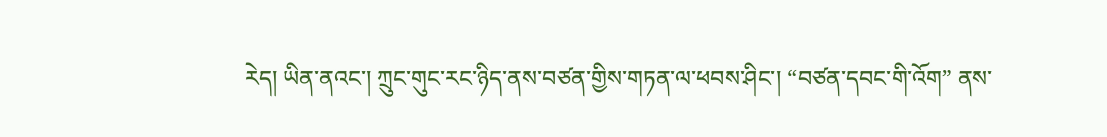རེད། ཡིན་ནའང་། ཀྲུང་གུང་རང་ཉིད་ནས་བཙན་གྱིས་གཏན་ལ་ཕབས་ཤིང་། “བཙན་དབང་གི་འོག” ནས་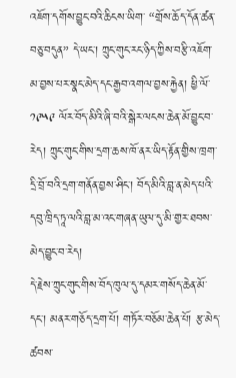འཇོག་དགོས་བྱུང་བའི་ཆིངས་ཡིག་ “གྲོས་ཆོད་དོན་ཚན་བཅུ་བདུན” དེ་ཡང་། ཀྲུང་གུང་རང་ཉིད་ཀྱིས་བརྩི་འཇོག་མ་བྱས་པར་སྣང་མེད་དང་རྒྱབ་འགལ་བྱས་རྐྱེན། ཕྱི་ལོ་ ༡༩༥༩ ལོར་བོད་མིའི་ཞི་བའི་སྒེར་ལངས་ཆེན་མོ་བྱུང་བ་རེད། ཀྲུང་གུང་གིས་དྲག་ཆས་ཁོ་ནར་ཡིད་རྟོན་གྱིས་ཁྲག་དྲི་བྲོ་བའི་དྲག་གནོན་བྱས་ཤིང་། བོད་མིའི་བླ་ན་མེད་པའི་དབུ་ཁྲིད་ཏཱ་ལའི་བླ་མ་འང་གཞན་ཡུལ་དུ་མི་གྱར་ཐབས་མེད་བྱུང་བ་རེད།
དེ་རྗེས་ཀྲུང་གུང་གིས་བོད་ཁུལ་དུ་དམར་གསོད་ཆེན་མོ་དང་། མནར་གཅོད་དྲག་པོ། གཏོར་བཅོམ་ཆེན་པོ། རྩ་མེད་ཚབས་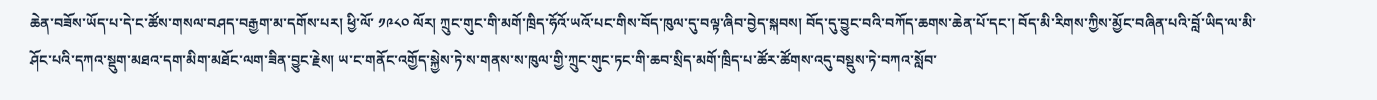ཆེན་བཟོས་ཡོད་པ་དེ་ང་ཚོས་གསལ་བཤད་བརྒྱག་མ་དགོས་པར། ཕྱི་ལོ་ ༡༩༨༠ ལོར། ཀྲུང་གུང་གི་མགོ་ཁྲིད་ཧོའོ་ཡའོ་པང་གིས་བོད་ཁུལ་དུ་བལྟ་ཞིབ་བྱེད་སྐབས། བོད་དུ་བྱུང་བའི་བཀོད་ཆགས་ཆེན་པོ་དང་། བོད་མི་རིགས་ཀྱིས་མྱོང་བཞིན་པའི་བློ་ཡིད་ལ་མི་ཤོང་པའི་དཀའ་སྡུག་མཐའ་དག་མིག་མཐོང་ལག་ཟིན་བྱུང་རྗེས། ཡ་ང་གནོང་འགྱོད་སྐྱེས་ཏེ་ས་གནས་ས་ཁུལ་གྱི་ཀྲུང་གུང་ཏང་གི་ཆབ་སྲིད་མགོ་ཁྲིད་པ་ཚོར་ཚོགས་འདུ་བསྡུས་ཏེ་བཀའ་སློབ་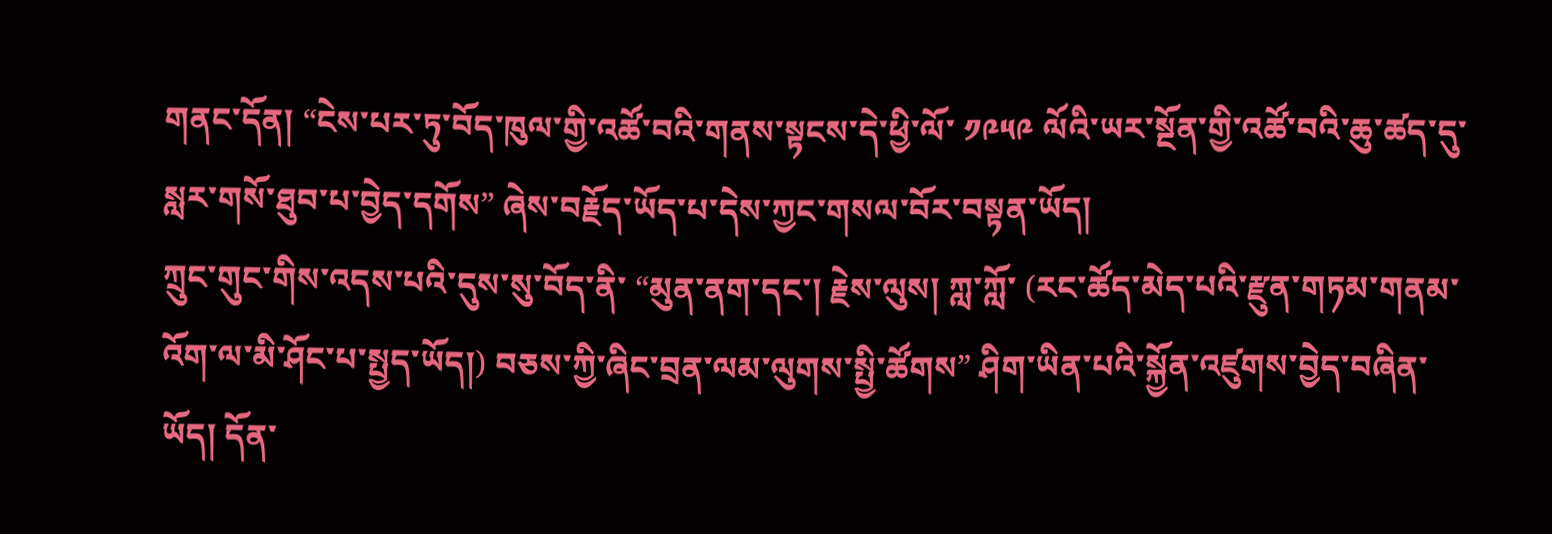གནང་དོན། “ངེས་པར་ཏུ་བོད་ཁུལ་གྱི་འཚོ་བའི་གནས་སྟངས་དེ་ཕྱི་ལོ་ ༡༩༥༩ ལོའི་ཡར་སྔོན་གྱི་འཚོ་བའི་ཆུ་ཚད་དུ་སླར་གསོ་ཐུབ་པ་བྱེད་དགོས” ཞེས་བརྗོད་ཡོད་པ་དེས་ཀྱང་གསལ་བོར་བསྟན་ཡོད།
ཀྲུང་གུང་གིས་འདས་པའི་དུས་སུ་བོད་ནི་ “མུན་ནག་དང་། རྗེས་ལུས། ཀླ་ཀློ་ (རང་ཚོད་མེད་པའི་རྫུན་གཏམ་གནམ་འོག་ལ་མི་ཤོང་པ་སྤྱད་ཡོད།) བཅས་ཀྱི་ཞིང་བྲན་ལམ་ལུགས་སྤྱི་ཚོགས” ཤིག་ཡིན་པའི་སྐྱོན་འཛུགས་བྱེད་བཞིན་ཡོད། དོན་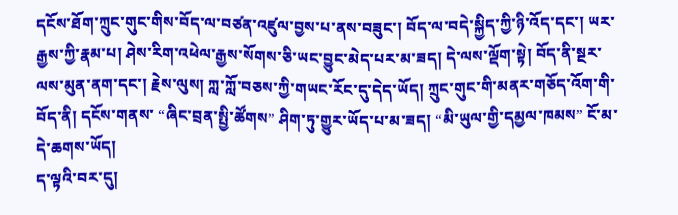དངོས་ཐོག་ཀྲུང་གུང་གིས་བོད་ལ་བཙན་འཛུལ་བྱས་པ་ནས་བཟུང་། བོད་ལ་བདེ་སྐྱིད་ཀྱི་ཉི་འོད་དང་། ཡར་རྒྱས་ཀྱི་རྣམ་པ། ཤེས་རིག་འཕེལ་རྒྱས་སོགས་ཅི་ཡང་བྱུང་མེད་པར་མ་ཟད། དེ་ལས་ལྡོག་སྟེ། བོད་ནི་སྔར་ལས་མུན་ནག་དང་། རྗེས་ལུས། ཀླ་ཀློ་བཅས་ཀྱི་གཡང་རོང་དུ་དེད་ཡོད། ཀྲུང་གུང་གི་མནར་གཅོད་འོག་གི་བོད་ནི། དངོས་གནས་ “ཞིང་བྲན་སྤྱི་ཚོགས” ཤིག་ཏུ་གྱུར་ཡོད་པ་མ་ཟད། “མི་ཡུལ་གྱི་དམྱལ་ཁམས” ངོ་མ་དེ་ཆགས་ཡོད།
ད་ལྟའི་བར་དུ།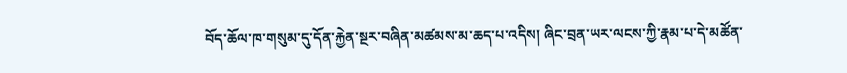བོད་ཆོལ་ཁ་གསུམ་དུ་དོན་རྐྱེན་སྔར་བཞིན་མཚམས་མ་ཆད་པ་འདིས། ཞིང་བྲན་ཡར་ལངས་ཀྱི་རྣམ་པ་དེ་མཚོན་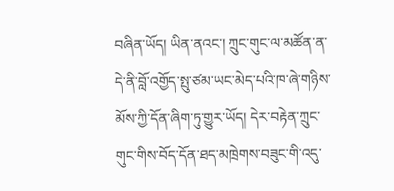བཞིན་ཡོད། ཡིན་ནའང་། ཀྲུང་གུང་ལ་མཚོན་ན་དེ་ནི་བློ་འགྱོད་སྤུ་ཙམ་ཡང་མེད་པའི་ཁ་ཞེ་གཉིས་མོས་ཀྱི་དོན་ཞིག་ཏུ་གྱུར་ཡོད། དེར་བརྟེན་ཀྲུང་གུང་གིས་བོད་དོན་ཐད་མཁྲེགས་བཟུང་གི་འདུ་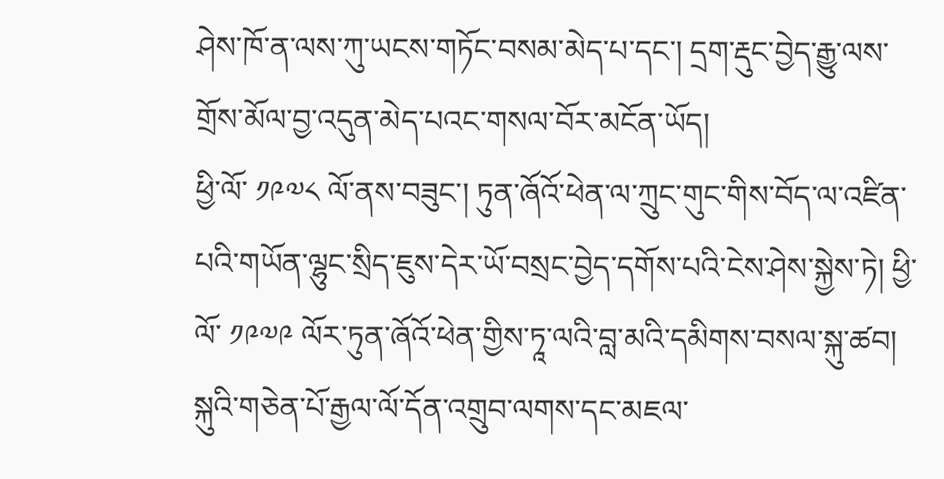ཤེས་ཁོ་ན་ལས་ཀུ་ཡངས་གཏོང་བསམ་མེད་པ་དང་། དྲག་རྡུང་བྱེད་རྒྱུ་ལས་གྲོས་མོལ་བྱ་འདུན་མེད་པའང་གསལ་བོར་མངོན་ཡོད།
ཕྱི་ལོ་ ༡༩༧༨ ལོ་ནས་བཟུང་། ཏུན་ཞོའོ་ཕེན་ལ་ཀྲུང་གུང་གིས་བོད་ལ་འཛིན་པའི་གཡོན་ལྷུང་སྲིད་ཇུས་དེར་ཡོ་བསྲང་བྱེད་དགོས་པའི་ངེས་ཤེས་སྐྱེས་ཏེ། ཕྱི་ལོ་ ༡༩༧༩ ལོར་ཏུན་ཞོའོ་ཕེན་གྱིས་ཏཱ་ལའི་བླ་མའི་དམིགས་བསལ་སྐུ་ཚབ། སྐུའི་གཅེན་པོ་རྒྱལ་ལོ་དོན་འགྲུབ་ལགས་དང་མཇལ་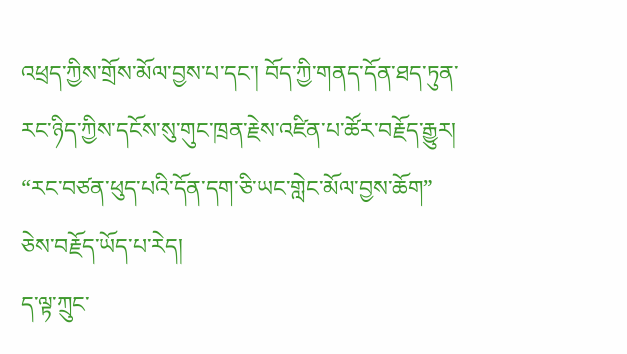འཕྲད་ཀྱིས་གྲོས་མོལ་བྱས་པ་དང་། བོད་ཀྱི་གནད་དོན་ཐད་ཏུན་རང་ཉིད་ཀྱིས་དངོས་སུ་གུང་ཁྲན་རྗེས་འཛིན་པ་ཚོར་བརྗོད་རྒྱུར། “རང་བཙན་ཕུད་པའི་དོན་དག་ཅི་ཡང་གླེང་མོལ་བྱས་ཆོག” ཅེས་བརྗོད་ཡོད་པ་རེད།
ད་ལྟ་ཀྲུང་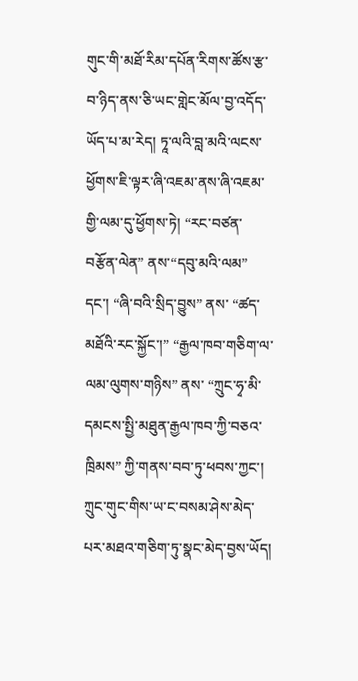གུང་གི་མཐོ་རིམ་དཔོན་རིགས་ཚོས་རྩ་བ་ཉིད་ནས་ཅི་ཡང་གླེང་མོལ་བྱ་འདོད་ཡོད་པ་མ་རེད། ཏཱ་ལའི་བླ་མའི་ལངས་ཕྱོགས་ཇི་ལྟར་ཞི་འཇམ་ནས་ཞི་འཇམ་གྱི་ལམ་དུ་ཕྱོགས་ཏེ། “རང་བཙན་བརྩོན་ལེན” ནས་“དབུ་མའི་ལམ” དང་། “ཞི་བའི་སྲིད་བྱུས” ནས་ “ཚད་མཐོའི་རང་སྐྱོང་།” “རྒྱལ་ཁབ་གཅིག་ལ་ལམ་ལུགས་གཉིས” ནས་ “ཀྲུང་ཧྭ་མི་དམངས་སྤྱི་མཐུན་རྒྱལ་ཁབ་ཀྱི་བཅའ་ཁྲིམས” ཀྱི་གནས་བབ་ཏུ་ཕབས་ཀྱང་། ཀྲུང་གུང་གིས་ཡ་ང་བསམ་ཤེས་མེད་པར་མཐའ་གཅིག་ཏུ་སྣང་མེད་བྱས་ཡོད།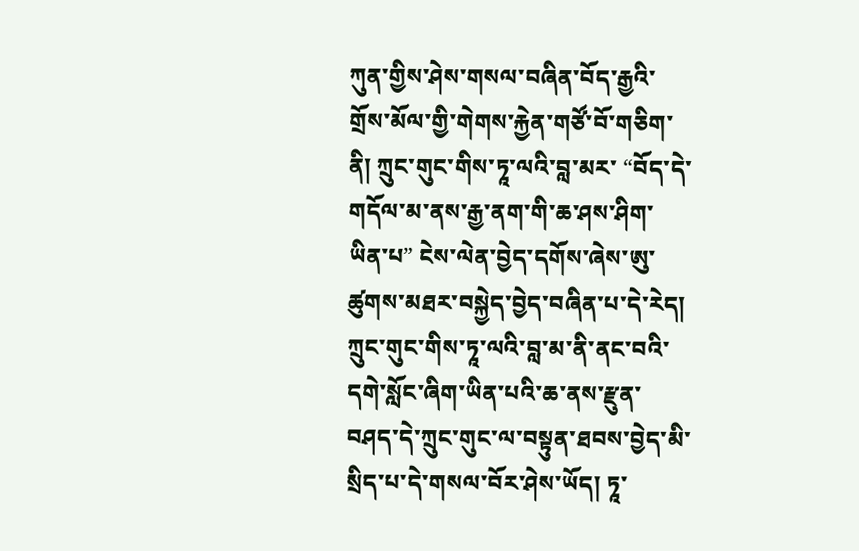ཀུན་གྱིས་ཤེས་གསལ་བཞིན་བོད་རྒྱའི་གྲོས་མོལ་གྱི་གེགས་རྐྱེན་གཙོ་བོ་གཅིག་ནི། ཀྲུང་གུང་གིས་ཏཱ་ལའི་བླ་མར་ “བོད་དེ་གདོལ་མ་ནས་རྒྱ་ནག་གི་ཆ་ཤས་ཤིག་ཡིན་པ” ངེས་ལེན་བྱེད་དགོས་ཞེས་ཨུ་ཚུགས་མཐར་བསྐྱེད་བྱེད་བཞིན་པ་དེ་རེད། ཀྲུང་གུང་གིས་ཏཱ་ལའི་བླ་མ་ནི་ནང་བའི་དགེ་སློང་ཞིག་ཡིན་པའི་ཆ་ནས་རྫུན་བཤད་དེ་ཀྲུང་གུང་ལ་བསྟུན་ཐབས་བྱེད་མི་སྲིད་པ་དེ་གསལ་བོར་ཤེས་ཡོད། ཏཱ་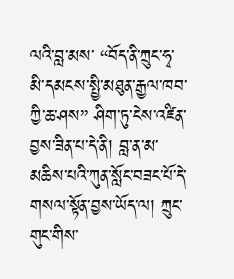ལའི་བླ་མས་ “བོད་ནི་ཀྲུང་ཧྭ་མི་དམངས་སྤྱི་མཐུན་རྒྱལ་ཁབ་ཀྱི་ཆ་ཤས” ཤིག་ཏུ་ངེས་འཛིན་བྱས་ཟིན་པ་དེ་ནི། བླ་ན་མ་མཆིས་པའི་ཀུན་སློང་བཟང་པོ་དེ་གསལ་སྟོན་བྱས་ཡོད་ལ། ཀྲུང་གུང་གིས་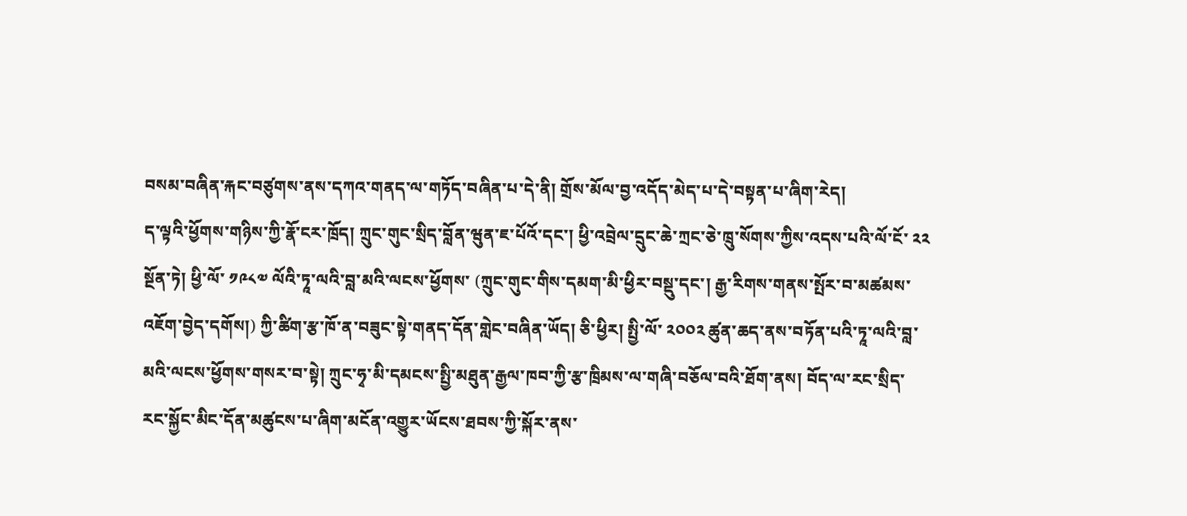བསམ་བཞིན་རྐང་བཙུགས་ནས་དཀའ་གནད་ལ་གཏོད་བཞིན་པ་དེ་ནི། གྲོས་མོལ་བྱ་འདོད་མེད་པ་དེ་བསྟན་པ་ཞིག་རེད།
ད་ལྟའི་ཕྱོགས་གཉིས་ཀྱི་རྣོ་ངར་ཁྲོད། ཀྲུང་གུང་སྲིད་བློན་ཝུན་ཇ་པོའོ་དང་། ཕྱི་འབྲེལ་དྲུང་ཆེ་ཀྲང་ཅེ་ཁྲུ་སོགས་ཀྱིས་འདས་པའི་ལོ་ངོ་ ༢༢ སྔོན་ཏེ། ཕྱི་ལོ་ ༡༩༨༧ ལོའི་ཏཱ་ལའི་བླ་མའི་ལངས་ཕྱོགས་ (ཀྲུང་གུང་གིས་དམག་མི་ཕྱིར་བསྡུ་དང་། རྒྱ་རིགས་གནས་སྤོར་བ་མཚམས་འཇོག་བྱེད་དགོས།) ཀྱི་ཚིག་རྩ་ཁོ་ན་བཟུང་སྟེ་གནད་དོན་གླེང་བཞིན་ཡོད། ཅི་ཕྱིར། སྤྱི་ལོ་ ༢༠༠༢ ཚུན་ཆད་ནས་བཏོན་པའི་ཏཱ་ལའི་བླ་མའི་ལངས་ཕྱོགས་གསར་བ་སྟེ། ཀྲུང་ཧྭ་མི་དམངས་སྤྱི་མཐུན་རྒྱལ་ཁབ་ཀྱི་རྩ་ཁྲིམས་ལ་གཞི་བཅོལ་བའི་ཐོག་ནས། བོད་ལ་རང་སྲིད་རང་སྐྱོང་མིང་དོན་མཚུངས་པ་ཞིག་མངོན་འགྱུར་ཡོངས་ཐབས་ཀྱི་སྐོར་ནས་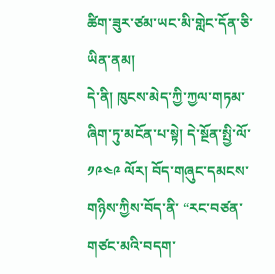ཚིག་ཟུར་ཙམ་ཡང་མི་གླེང་དོན་ཅི་ཡིན་ནམ།
དེ་ནི། ཁུངས་མེད་ཀྱི་ཀྱལ་གཏམ་ཞིག་ཏུ་མངོན་པ་སྟེ། དེ་སྔོན་སྤྱི་ལོ་ ༡༩༤༩ ལོར། བོད་གཞུང་དམངས་གཉིས་ཀྱིས་བོད་ནི་ “རང་བཙན་གཙང་མའི་བདག་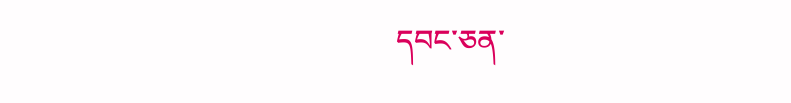དབང་ཅན་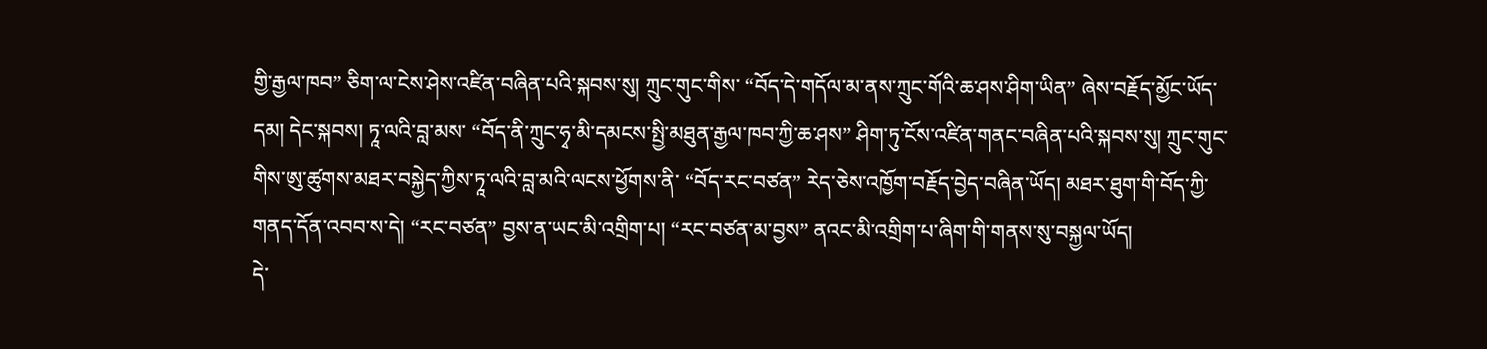གྱི་རྒྱལ་ཁབ” ཅིག་ལ་ངེས་ཤེས་འཛིན་བཞིན་པའི་སྐབས་སུ། ཀྲུང་གུང་གིས་ “བོད་དེ་གདོལ་མ་ནས་ཀྲུང་གོའི་ཆ་ཤས་ཤིག་ཡིན” ཞེས་བརྗོད་མྱོང་ཡོད་དམ། དེང་སྐབས། ཏཱ་ལའི་བླ་མས་ “བོད་ནི་ཀྲུང་ཧྭ་མི་དམངས་སྤྱི་མཐུན་རྒྱལ་ཁབ་ཀྱི་ཆ་ཤས” ཤིག་ཏུ་ངོས་འཛིན་གནང་བཞིན་པའི་སྐབས་སུ། ཀྲུང་གུང་གིས་ཨུ་ཚུགས་མཐར་བསྐྱེད་ཀྱིས་ཏཱ་ལའི་བླ་མའི་ལངས་ཕྱོགས་ནི་ “བོད་རང་བཙན” རེད་ཅེས་འཁྱོག་བརྗོད་བྱེད་བཞིན་ཡོད། མཐར་ཐུག་གི་བོད་ཀྱི་གནད་དོན་འབབ་ས་དེ། “རང་བཙན” བྱས་ན་ཡང་མི་འགྲིག་པ། “རང་བཙན་མ་བྱས” ནའང་མི་འགྲིག་པ་ཞིག་གི་གནས་སུ་བསྐྱལ་ཡོད།
དེ་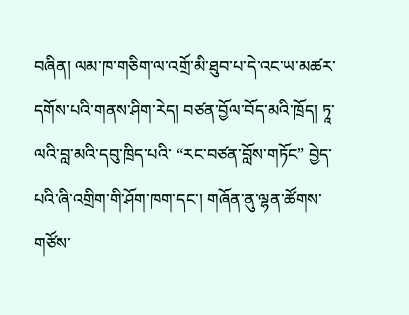བཞིན། ལམ་ཁ་གཅིག་ལ་འགྲོ་མི་ཐུབ་པ་དེ་འང་ཡ་མཚར་དགོས་པའི་གནས་ཤིག་རེད། བཙན་བྱོལ་བོད་མའི་ཁྲོད། ཏཱ་ལའི་བླ་མའི་དབུ་ཁྲིད་པའི་ “རང་བཙན་བློས་གཏོང” བྱེད་པའི་ཞི་འགྲིག་གི་ཤོག་ཁག་དང་། གཞོན་ནུ་ལྷན་ཚོགས་གཙོས་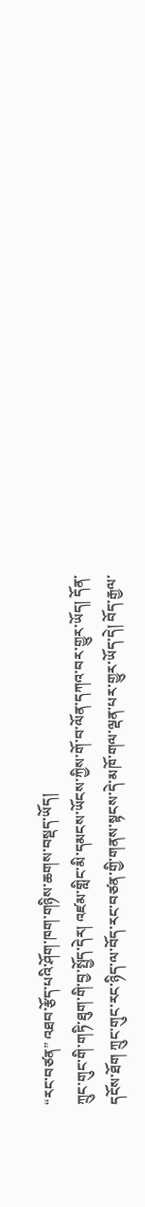“རང་བཙན” འཐབ་རྩོད་པའི་ཤོག་ཁག་གཉིས་ཆགས་བསྡད་ཡོད།
ཀྲུང་གུང་གི་གཏི་ཐུག་གི་བྱ་སྤྱོད་དེར། འཛམ་གླིང་མི་དམངས་ཡོངས་ཀྱིས་གོ་བ་ལོན་དཀའ་བར་གྱུར་ཡོད། དོན་དངོས་ཐོག ཀྲུང་གུང་རང་ཉིད་ལ་བོད་རང་བཙན་གྱི་གནས་སྟངས་དེ་མཁོ་གལ་ལྡན་པར་གྱུར་ཡོད་དེ། བོད་རྒྱལ་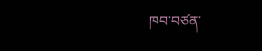ཁབ་བཙན་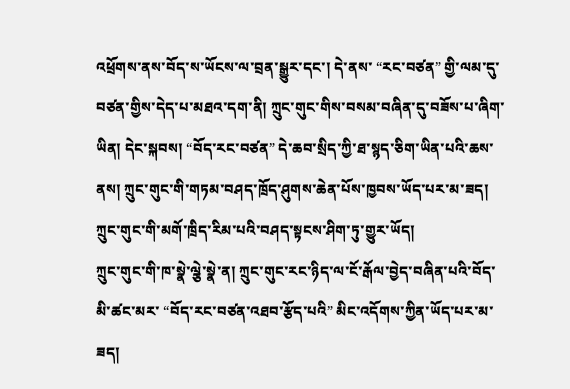འཕྲོགས་ནས་བོད་ས་ཡོངས་ལ་བྲན་སྒྱུར་དང་། དེ་ནས་ “རང་བཙན” གྱི་ལམ་དུ་བཙན་གྱིས་དེད་པ་མཐའ་དག་ནི། ཀྲུང་གུང་གིས་བསམ་བཞིན་དུ་བཟོས་པ་ཞིག་ཡིན། དེང་སྐབས། “བོད་རང་བཙན” དེ་ཆབ་སྲིད་ཀྱི་ཐ་སྙད་ཅིག་ཡིན་པའི་ཆས་ནས། ཀྲུང་གུང་གི་གཏམ་བཤད་ཁྲོད་ཤུགས་ཆེན་པོས་ཁྱབས་ཡོད་པར་མ་ཟད། ཀྲུང་གུང་གི་མགོ་ཁྲིད་རིམ་པའི་བཤད་སྟངས་ཤིག་ཏུ་གྱུར་ཡོད།
ཀྲུང་གུང་གི་ཁ་སྣེ་ལྕེ་སྣེ་ན། ཀྲུང་གུང་རང་ཉིད་ལ་ངོ་རྒོལ་བྱེད་བཞིན་པའི་བོད་མི་ཚང་མར་ “བོད་རང་བཙན་འཐབ་རྩོད་པའི” མིང་འདོགས་ཀྱིན་ཡོད་པར་མ་ཟད།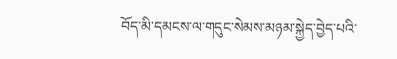བོད་མི་དམངས་ལ་གདུང་སེམས་མཉམ་སྐྱེད་བྱེད་པའི་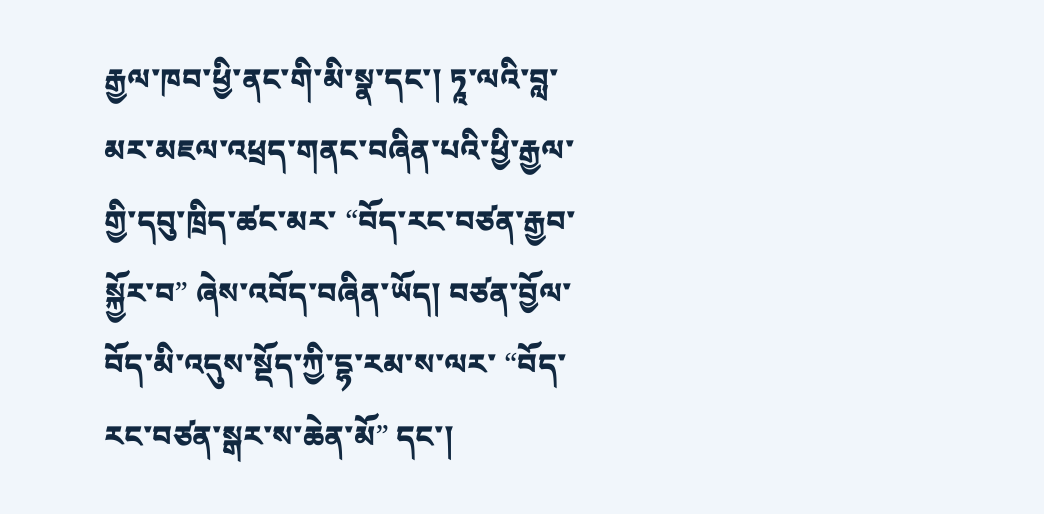རྒྱལ་ཁབ་ཕྱི་ནང་གི་མི་སྣ་དང་། ཏཱ་ལའི་བླ་མར་མཇལ་འཕྲད་གནང་བཞིན་པའི་ཕྱི་རྒྱལ་གྱི་དབུ་ཁྲིད་ཚང་མར་ “བོད་རང་བཙན་རྒྱབ་སྐྱོར་བ” ཞེས་འབོད་བཞིན་ཡོད། བཙན་བྱོལ་བོད་མི་འདུས་སྡོད་ཀྱི་དྷ་རམ་ས་ལར་ “བོད་རང་བཙན་སྒར་ས་ཆེན་མོ” དང་།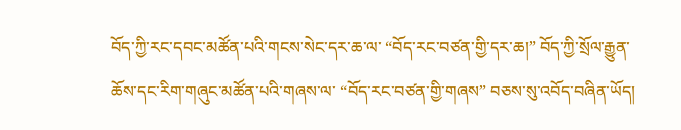བོད་ཀྱི་རང་དབང་མཚོན་པའི་གངས་སེང་དར་ཆ་ལ་ “བོད་རང་བཙན་གྱི་དར་ཆ།” བོད་ཀྱི་སྲོལ་རྒྱུན་ཆོས་དང་རིག་གཞུང་མཚོན་པའི་གཞས་ལ་ “བོད་རང་བཙན་གྱི་གཞས” བཅས་སུ་འབོད་བཞིན་ཡོད།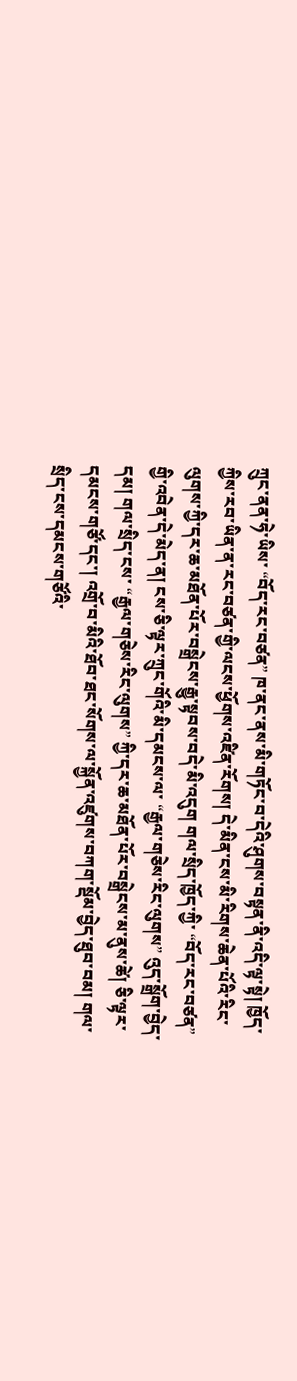ཀྲུང་ནན་ཧེ་ཡིས་ “བོད་རང་བཙན” ཁ་ནང་ནས་མི་གཏོང་བ་དེའི་ཤུགས་བསྟན་ནི་འདི་ལྟ་སྟེ། ཁྱོད་ཀྱིས་རབ་ཡིན་ན་རང་བཙན་གྱི་ལངས་ཕྱོགས་འཛིན་རོགས། དེ་མིན་ངས་མི་རིགས་ཆེན་པོའི་རིང་ལུགས་ཀྱི་དར་ཆ་མཐོན་པོར་བསྒྲེངས་རྒྱུ་སྟབས་བདེ་མི་འདུག གལ་སྲིད་ཁྱོད་ཀྱི་ “བོད་རང་བཙན” གྱི་འབེན་དེ་མེད་ན། ངས་ཅི་ལྟར་ཀྲུང་གོའི་མི་དམངས་ལ་ “རྒྱལ་གཅེས་རིང་ལུགས” འུད་སྒྲོག་བྱེད་དམ། གལ་སྲིད་ངས་ “རྒྱལ་གཅེས་རིང་ལུགས” ཀྱི་དར་ཆ་མཐོན་པོར་བསྒྲེངས་མ་ནུས་ཚེ། ཅི་ལྟར་དམངས་གཙོ་དང་། འགྲོ་བ་མིའི་ཐོབ་ཐང་སོགས་ལ་སྐྱོན་འཛུགས་བཀག་སྡོམ་བྱེད་ཐུབ་བམ། གལ་སྲིད་ངས་དམངས་གཙོའི་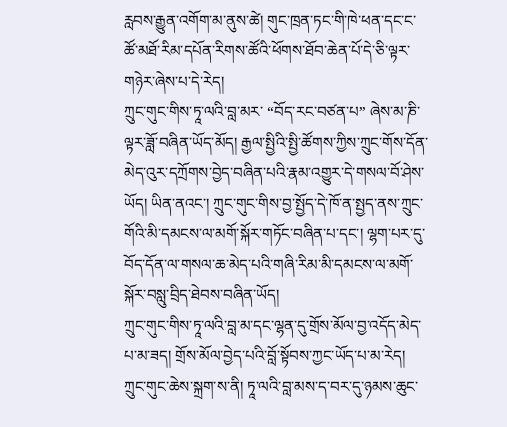རླབས་རྒྱུན་འགོག་མ་ནུས་ཚེ། གུང་ཁྲན་ཏང་གི་ཁེ་ཕན་དང་ང་ཚོ་མཐོ་རིམ་དཔོན་རིགས་ཚོའི་ཕོགས་ཐོབ་ཆེན་པོ་དེ་ཅི་ལྟར་གཉེར་ཞེས་པ་དེ་རེད།
ཀྲུང་གུང་གིས་ཏཱ་ལའི་བླ་མར་ “བོད་རང་བཙན་པ” ཞེས་མ་ཎི་ལྟར་ཟློ་བཞིན་ཡོད་མོད། རྒྱལ་སྤྱིའི་སྤྱི་ཚོགས་ཀྱིས་ཀྲུང་གོས་དོན་མེད་འུར་དཀྲོགས་བྱེད་བཞིན་པའི་རྣམ་འགྱུར་དེ་གསལ་བོ་ཤེས་ཡོད། ཡིན་ནའང་། ཀྲུང་གུང་གིས་བྱ་སྤྱོད་དེ་ཁོ་ན་སྤྱད་ནས་ཀྲུང་གོའི་མི་དམངས་ལ་མགོ་སྐོར་གཏོང་བཞིན་པ་དང་། ལྷག་པར་དུ་བོད་དོན་ལ་གསལ་ཆ་མེད་པའི་གཞི་རིམ་མི་དམངས་ལ་མགོ་སྐོར་བསླུ་བྲིད་ཐེབས་བཞིན་ཡོད།
ཀྲུང་གུང་གིས་ཏཱ་ལའི་བླ་མ་དང་ལྷན་དུ་གྲོས་མོལ་བྱ་འདོད་མེད་པ་མ་ཟད། གྲོས་མོལ་བྱེད་པའི་བློ་སྟོབས་ཀྱང་ཡོད་པ་མ་རེད། ཀྲུང་གུང་ཆེས་སྐྲག་ས་ནི། ཏཱ་ལའི་བླ་མས་ད་བར་དུ་ཉམས་ཆུང་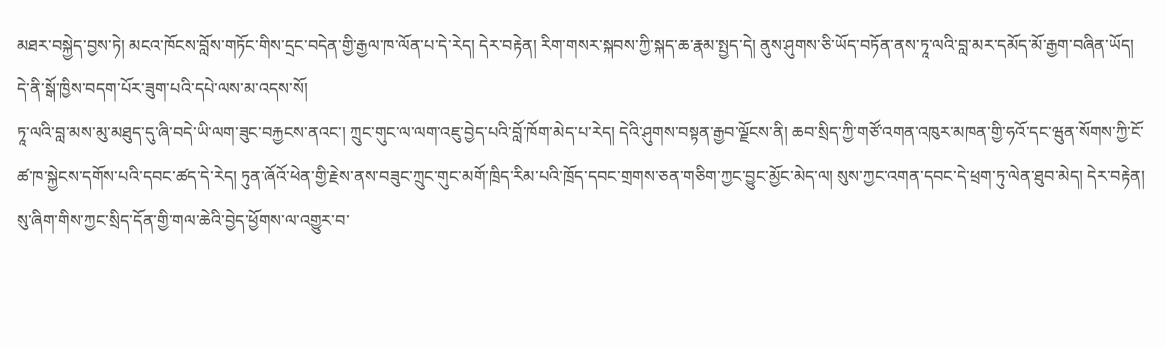མཐར་བསྐྱེད་བྱས་ཏེ། མངའ་ཁོངས་བློས་གཏོང་གིས་དྲང་བདེན་གྱི་རྒྱལ་ཁ་ལོན་པ་དེ་རེད། དེར་བརྟེན། རིག་གསར་སྐབས་ཀྱི་སྐད་ཆ་རྣམ་སྤྱད་དེ། ནུས་ཤུགས་ཅི་ཡོད་བཏོན་ནས་ཏཱ་ལའི་བླ་མར་དམོད་མོ་རྒྱག་བཞིན་ཡོད།
དེ་ནི་སྒོ་ཁྱིས་བདག་པོར་ཟུག་པའི་དཔེ་ལས་མ་འདས་སོ།
ཏཱ་ལའི་བླ་མས་མུ་མཐུད་དུ་ཞི་བདེ་ཡི་ལག་ཟུང་བརྐྱངས་ནའང་། ཀྲུང་གུང་ལ་ལག་འཇུ་བྱེད་པའི་བློ་ཁོག་མེད་པ་རེད། དེའི་ཤུགས་བསྟན་རྒྱབ་ལྗོངས་ནི། ཆབ་སྲིད་ཀྱི་གཙོ་འགན་འཁུར་མཁན་གྱི་ཧའོ་དང་ཝུན་སོགས་ཀྱི་ངོ་ཚ་ཁ་སྐྱེངས་དགོས་པའི་དབང་ཚད་དེ་རེད། ཏུན་ཞོའོ་ཕེན་གྱི་རྗེས་ནས་བཟུང་ཀྲུང་གུང་མགོ་ཁྲིད་རིམ་པའི་ཁྲོད་དབང་གྲགས་ཅན་གཅིག་ཀྱང་བྱུང་མྱོང་མེད་ལ། སུས་ཀྱང་འགན་དབང་དེ་ཕྲག་ཏུ་ལེན་ཐུབ་མེད། དེར་བརྟེན། སུ་ཞིག་གིས་ཀྱང་སྲིད་དོན་གྱི་གལ་ཆེའི་བྱེད་ཕྱོགས་ལ་འགྱུར་བ་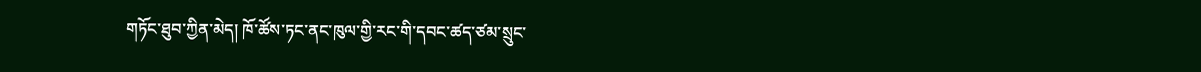གཏོང་ཐུབ་ཀྱིན་མེད། ཁོ་ཚོས་ཏང་ནང་ཁུལ་གྱི་རང་གི་དབང་ཚད་ཙམ་སྲུང་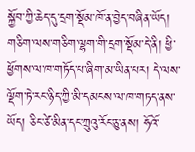སྐྱོབ་ཀྱི་ཆེད་དུ་དྲག་སྡོམ་ཁོ་ན་བྱེད་བཞིན་ཡོད། གཅིག་ལས་གཅིག་ལྷག་གི་དྲག་སྡོམ་དེ་ནི། ཕྱི་ཕྱོགས་ལ་ཁ་གཏོད་པ་ཞིག་མ་ཡིན་པར། དེ་ལས་ལྡོག་ཏེ་རང་ཉིད་ཀྱི་མི་དམངས་ལ་ཁ་གཏད་ནས་ཡོད། ཅིང་ཙེ་མིན་དང་ཀྲུའུ་རོང་ཅུ་ནས། ཧོའོ་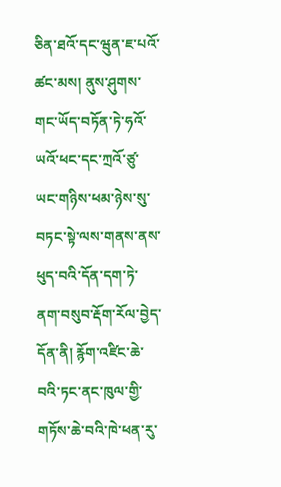ཅིན་ཐའོ་དང་ཝུན་ཇ་པའོ་ཚང་མས། ནུས་ཤུགས་གང་ཡོད་བཏོན་ཏེ་ཧའོ་ཡའོ་ཕང་དང་ཀྲའོ་ཙུ་ཡང་གཉིས་ཕམ་ཉེས་སུ་བཏང་སྟེ་ལས་གནས་ནས་ཕུད་བའི་དོན་དག་ཏེ་ནག་བསུབ་རྡོག་རོལ་བྱེད་དོན་ནི། རྙོག་འཛིང་ཆེ་བའི་ཏང་ནང་ཁུལ་གྱི་གཏོས་ཆེ་བའི་ཁེ་ཕན་རུ་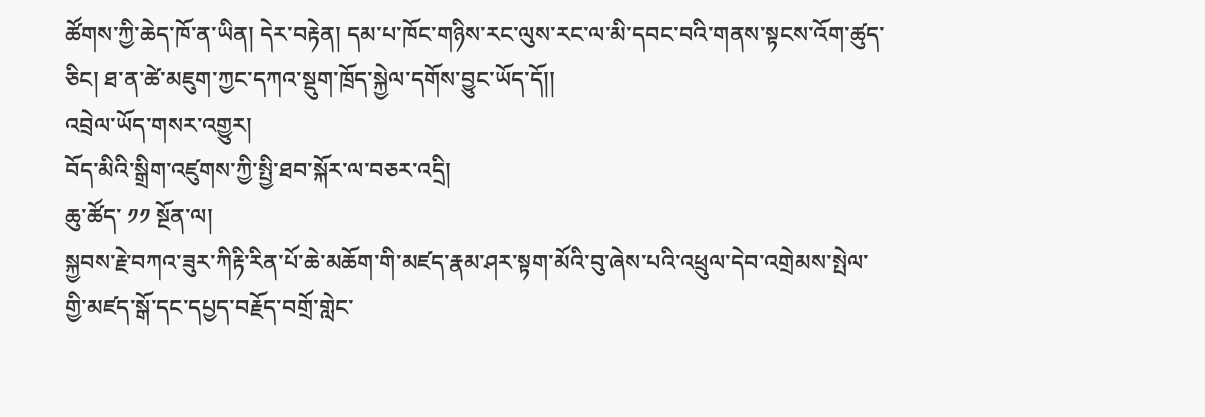ཚོགས་ཀྱི་ཆེད་ཁོ་ན་ཡིན། དེར་བརྟེན། དམ་པ་ཁོང་གཉིས་རང་ལུས་རང་ལ་མི་དབང་བའི་གནས་སྟངས་འོག་ཚུད་ཅིང། ཐ་ན་ཚེ་མཇུག་ཀྱང་དཀའ་སྡུག་ཁྲོད་སྐྱེལ་དགོས་བྱུང་ཡོད་དོ།།
འབྲེལ་ཡོད་གསར་འགྱུར།
བོད་མིའི་སྒྲིག་འཛུགས་ཀྱི་སྤྱི་ཐབ་སྐོར་ལ་བཅར་འདྲི།
ཆུ་ཚོད་ ༡༡ སྔོན་ལ།
སྐྱབས་རྗེ་བཀའ་ཟུར་ཀིརྟི་རིན་པོ་ཆེ་མཆོག་གི་མཛད་རྣམ་ཤར་སྟག་མོའི་བུ་ཞེས་པའི་འཕྲུལ་དེབ་འགྲེམས་སྤེལ་གྱི་མཛད་སྒོ་དང་དཔྱད་བརྗོད་བགྲོ་གླེང་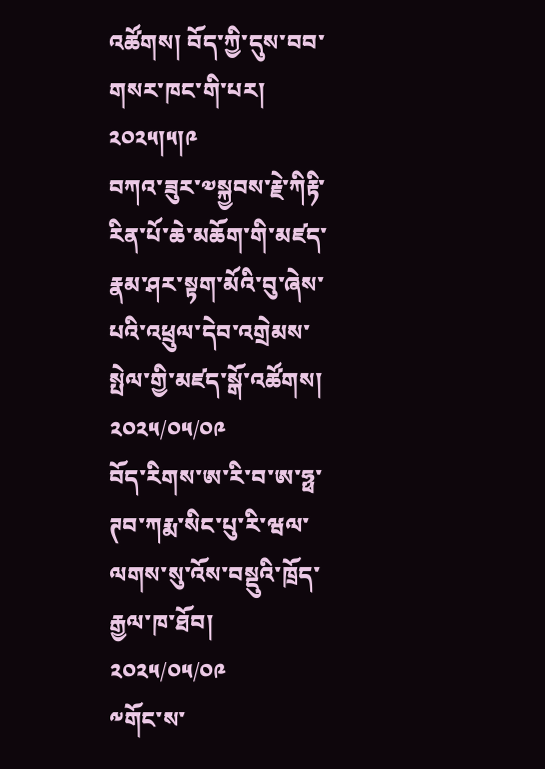འཚོགས། བོད་ཀྱི་དུས་བབ་གསར་ཁང་གི་པར། ༢༠༢༥།༥།༩
བཀའ་ཟུར་༧སྐྱབས་རྗེ་ཀིརྟི་རིན་པོ་ཆེ་མཆོག་གི་མཛད་རྣམ་ཤར་སྟག་མོའི་བུ་ཞེས་པའི་འཕྲུལ་དེབ་འགྲེམས་སྤེལ་གྱི་མཛད་སྒོ་འཚོགས།
༢༠༢༥/༠༥/༠༩
བོད་རིགས་ཨ་རི་བ་ཨ་ཧྥ་ཊབ་ཀརྨ་སིང་པུ་རི་ཝལ་ལགས་སུ་འོས་བསྡུའི་ཁྲོད་རྒྱལ་ཁ་ཐོབ།
༢༠༢༥/༠༥/༠༩
༸གོང་ས་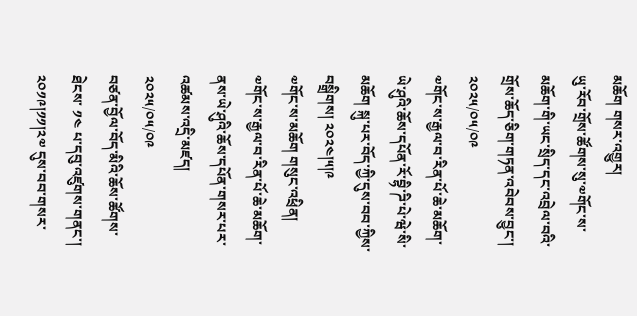མཆོག གསར་འགྱུར།
ཡུ་རོབ་གྲོས་ཚོགས་སུ་༧གོང་ས་མཆོག་གི་ཡང་སྲིད་དང་འབྲེལ་བའི་གྲོས་ཆོད་ཅིག་གཏན་འབེབས་བྱུང་།
༢༠༢༥/༠༥/༠༩
༧གོང་ས་རྒྱལ་བ་རིན་པོ་ཆེ་མཆོག་ཡེ་ཤུའི་ཆོས་དཔོན་རོ་བྷི་ཌི་པེ་ཝེ་སི་མཆོག སྐུ་པར་བོད་ཀྱི་དུས་བབ་ཀྱིས་བསྒྲིགས། ༢༠༢༤།༥།༩
༧གོང་ས་མཆོག གསུང་འཕྲིན།
༧གོང་ས་རྒྱལ་བ་རིན་པོ་ཆེ་མཆོག་ནས་ཡེ་ཤུའི་ཆོས་དཔོན་གསར་པར་འཚམས་འདྲི་མཛད།
༢༠༢༥/༠༥/༠༩
བཙན་བྱོལ་བོད་མིའི་ཆོས་ཚོགས་ཐེངས་ ༡༤ པ་དབུ་འཛུགས་གནང་། ༢༠༡༩།༡༡།༢༧ དུས་བབ་གསར་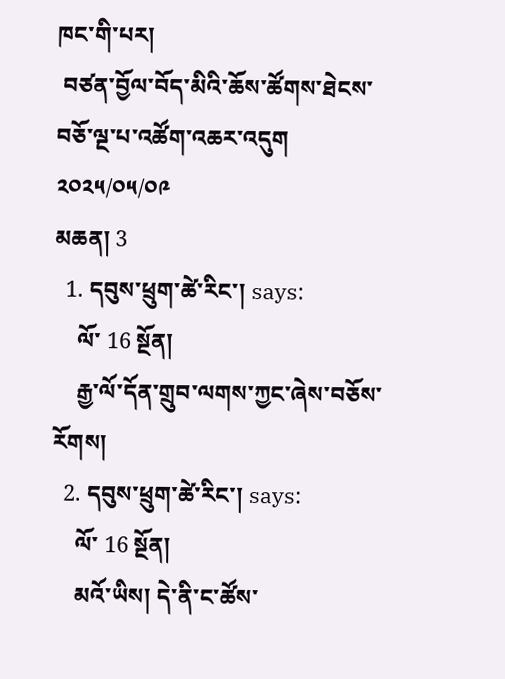ཁང་གི་པར།
 བཙན་བྱོལ་བོད་མིའི་ཆོས་ཚོགས་ཐེངས་བཅོ་ལྔ་པ་འཚོག་འཆར་འདུག
༢༠༢༥/༠༥/༠༩
མཆན། 3
  1. དབུས་ཕྲུག་ཚེ་རིང་། says:
    ལོ་ 16 སྔོན།
    རྒྱ་ལོ་དོན་གྲུབ་ལགས་ཀྱང་ཞེས་བཅོས་རོགས།
  2. དབུས་ཕྲུག་ཚེ་རིང་། says:
    ལོ་ 16 སྔོན།
    མའོ་ཡིས། དེ་ནི་ང་ཚོས་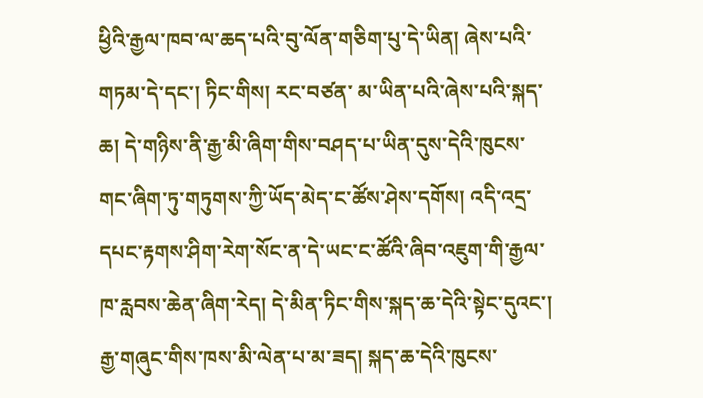ཕྱིའི་རྒྱལ་ཁབ་ལ་ཆད་པའི་བུ་ལོན་གཅིག་པུ་དེ་ཡིན། ཞེས་པའི་གཏམ་དེ་དང་། ཏིང་གིས། རང་བཙན་ མ་ཡིན་པའི་ཞེས་པའི་སྐད་ཆ། དེ་གཉིས་ནི་རྒྱ་མི་ཞིག་གིས་བཤད་པ་ཡིན་དུས་དེའི་ཁུངས་གང་ཞིག་ཏུ་གཏུགས་ཀྱི་ཡོད་མེད་ང་ཚོས་ཤེས་དགོས། འདི་འདྲ་དཔང་རྟགས་ཤིག་རེག་སོང་ན་དེ་ཡང་ང་ཚོའི་ཞིབ་འཇུག་གི་རྒྱལ་ཁ་རླབས་ཆེན་ཞིག་རེད། དེ་མིན་ཏིང་གིས་སྐད་ཆ་དེའི་སྟེང་དུའང་། རྒྱ་གཞུང་གིས་ཁས་མི་ལེན་པ་མ་ཟད། སྐད་ཆ་དེའི་ཁུངས་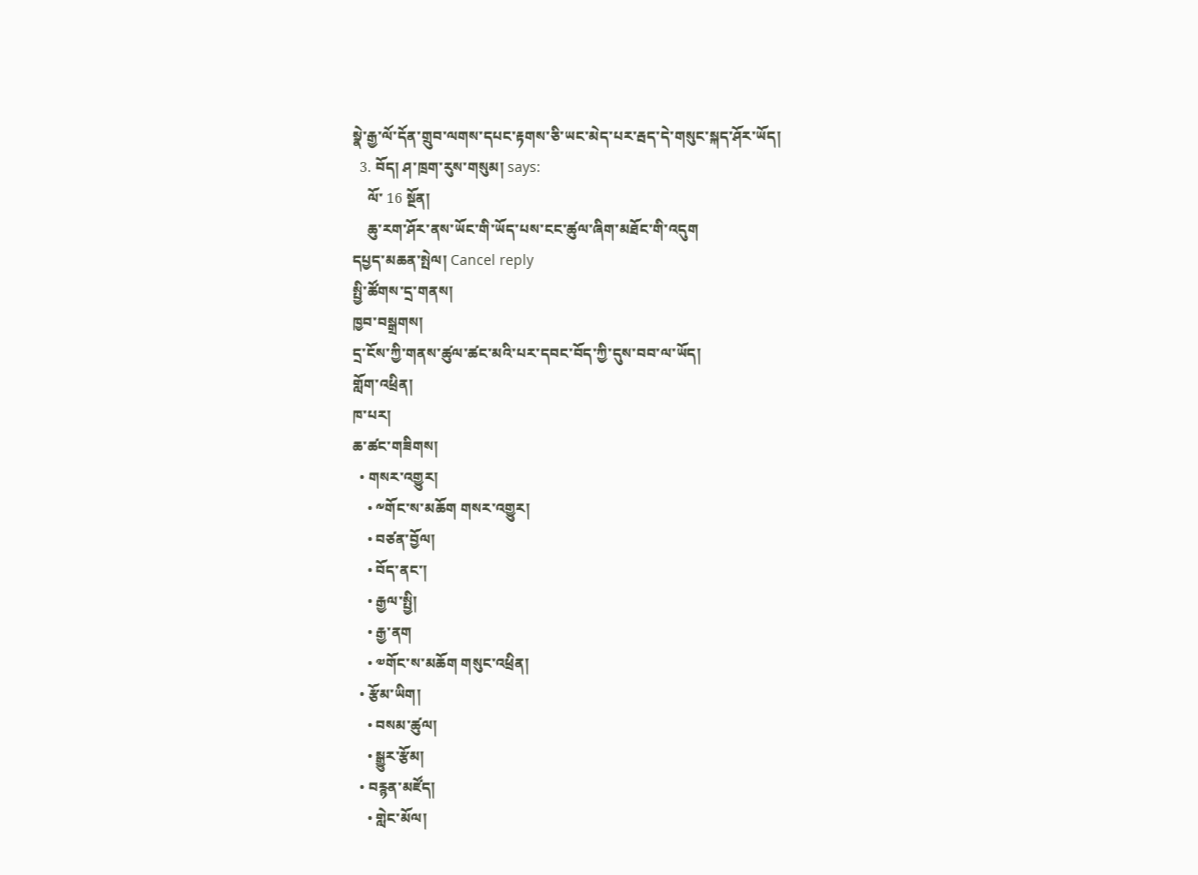སྣེ་རྒྱ་ལོ་དོན་གྲུབ་ལགས་དཔང་རྟགས་ཅི་ཡང་མེད་པར་རྦད་དེ་གསུང་སྐད་ཤོར་ཡོད།
  3. བོད། ཤ་ཁྲག་རུས་གསུམ། says:
    ལོ་ 16 སྔོན།
    ཆུ་རག་ཤོར་ནས་ཡོང་གི་ཡོད་པས་ངང་ཚུལ་ཞིག་མཐོང་གི་འདུག
དཔྱད་མཆན་སྤེལ། Cancel reply
སྤྱི་ཚོགས་དྲ་གནས།
ཁྱབ་བསྒྲགས།
དྲ་ངོས་ཀྱི་གནས་ཚུལ་ཚང་མའི་པར་དབང་བོད་ཀྱི་དུས་བབ་ལ་ཡོད།
གློག་འཕྲིན།
ཁ་པར།
ཆ་ཚང་གཟིགས།
  • གསར་འགྱུར།
    • ༸གོང་ས་མཆོག གསར་འགྱུར།
    • བཙན་བྱོལ།
    • བོད་ནང་།
    • རྒྱལ་སྤྱི།
    • རྒྱ་ནག
    • ༧གོང་ས་མཆོག གསུང་འཕྲིན།
  • རྩོམ་ཡིག།
    • བསམ་ཚུལ།
    • སྒྱུར་རྩོམ།
  • བརྙན་མཛོད།
    • གླེང་མོལ།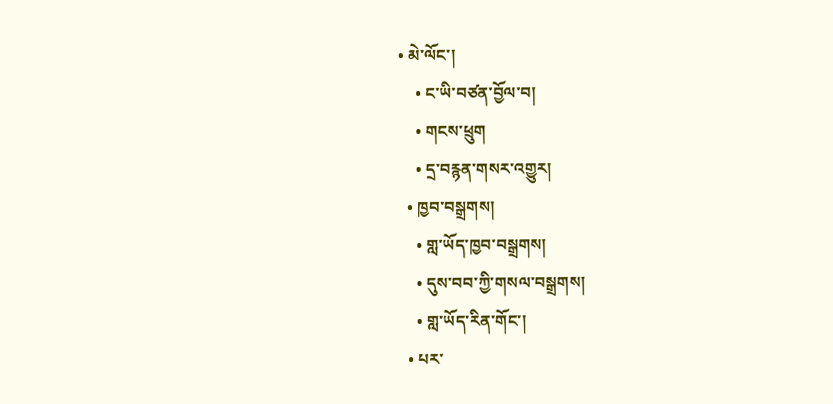• མེ་ལོང་།
    • ང་ཡི་བཙན་བྱོལ་བ།
    • གངས་ཕྲུག
    • དྲ་བརྙན་གསར་འགྱུར།
  • ཁྱབ་བསྒྲགས།
    • གླ་ཡོད་ཁྱབ་བསྒྲགས།
    • དུས་བབ་ཀྱི་གསལ་བསྒྲགས།
    • གླ་ཡོད་རིན་གོང་།
  • པར་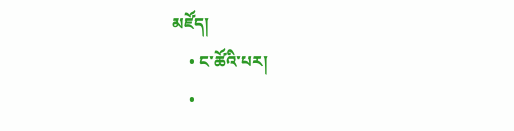མཛོད།
    • ང་ཚོའི་པར།
    •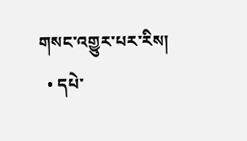གསང་འགྱུར་པར་རིས།
  • དཔེ་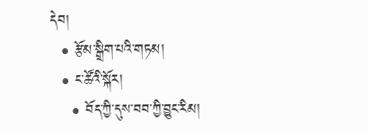དེབ།
  • རྩོམ་སྒྲིག་པའི་གཏམ།
  • ང་ཚོའི་སྐོར།
    • བོད་ཀྱི་དུས་བབ་ཀྱི་བྱུང་རིམ།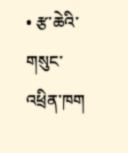• རྩ་ཆེའི་གསུང་འཕྲིན་ཁག